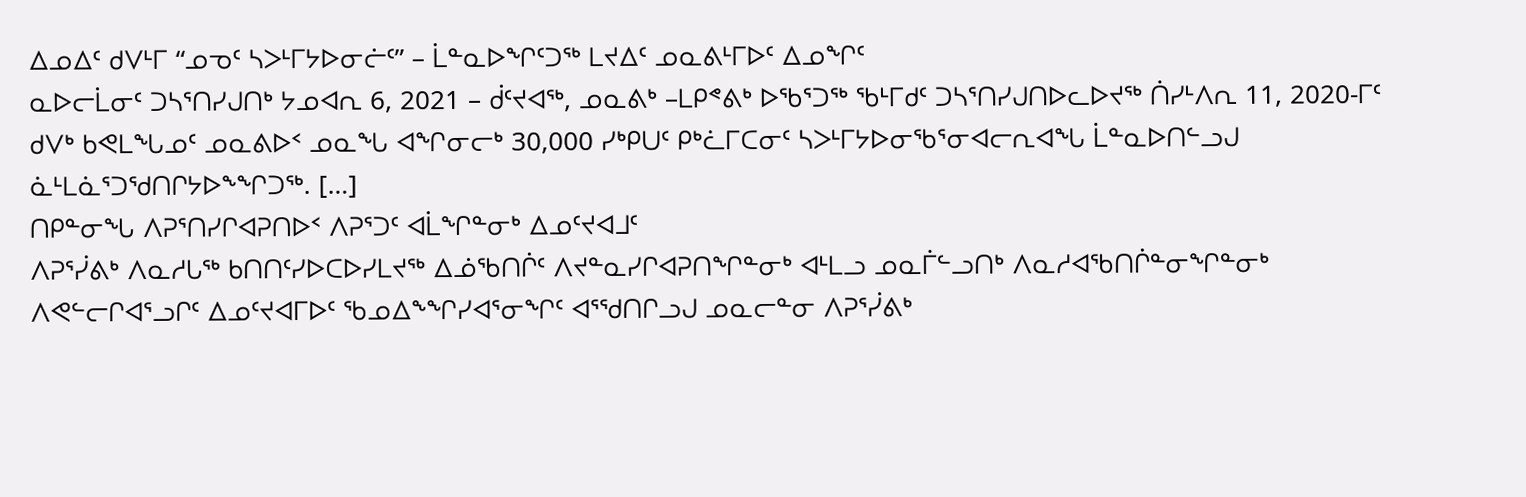ᐃᓄᐃᑦ ᑯᐯᒻᒥ “ᓄᓀᑦ ᓴᐳᒻᒥᔭᐅᓂᓖᑦ” – ᒫᓐᓇᐅᖏᑦᑐᖅ ᒪᔪᐃᑦ ᓄᓇᕕᒻᒥᐅᑦ ᐃᓄᖏᑦ
ᓇᐅᓕᒫᓂᑦ ᑐᓴᕐᑎᓯᒍᑎᒃ ᔭᓄᐊᕆ 6, 2021 – ᑰᑦᔪᐊᖅ, ᓄᓇᕕᒃ –ᒪᑭᕝᕕᒃ ᐅᖃᕐᑐᖅ ᖃᒻᒥᑯᑦ ᑐᓴᕐᑎᓯᒍᑎᐅᓚᐅᔪᖅ ᑏᓯᒻᐱᕆ 11, 2020-ᒥᑦ ᑯᐯᒃ ᑲᕙᒪᖓᓄᑦ ᓄᓇᕕᐅᑉ ᓄᓇᖓ ᐊᖏᓂᓕᒃ 30,000 ᓯᒃᑭᑌᑦ ᑭᒃᓛᒥᑕᓂᑦ ᓴᐳᒻᒥᔭᐅᓂᖃᕐᓂᐊᓕᕆᐊᖓ ᒫᓐᓇᐅᑎᓪᓗᒍ ᓈᒻᒪᓈᕐᑐᖁᑎᒋᔭᐅᖕᖏᑐᖅ. […]
ᑎᑭᓐᓂᖓ ᐱᕈᕐᑎᓯᒋᐊᕈᑎᐅᑉ ᐱᕈᕐᑐᑦ ᐊᒫᖏᓐᓂᒃ ᐃᓄᑦᔪᐊᒧᑦ
ᐱᕈᕐᓰᕕᒃ ᐱᓇᓱᒐᖅ ᑲᑎᑎᑦᓯᐅᑕᐅᓯᒪᔪᖅ ᐃᓅᖃᑎᒌᑦ ᐱᔪᓐᓇᓯᒋᐊᕈᑎᖏᓐᓂᒃ ᐊᒻᒪᓗ ᓄᓇᒦᓪᓗᑎᒃ ᐱᓇᓱᐊᖃᑎᒌᓐᓂᖏᓐᓂᒃ ᐱᕙᓪᓕᒋᐊᕐᓗᒋᑦ ᐃᓄᑦᔪᐊᒥᐅᑦ ᖃᓄᐃᖕᖏᓯᐊᕐᓂᖏᑦ ᐊᕐᖁᑎᒋᓗᒍ ᓄᓇᓕᓐᓂ ᐱᕈᕐᓰᕕᒃ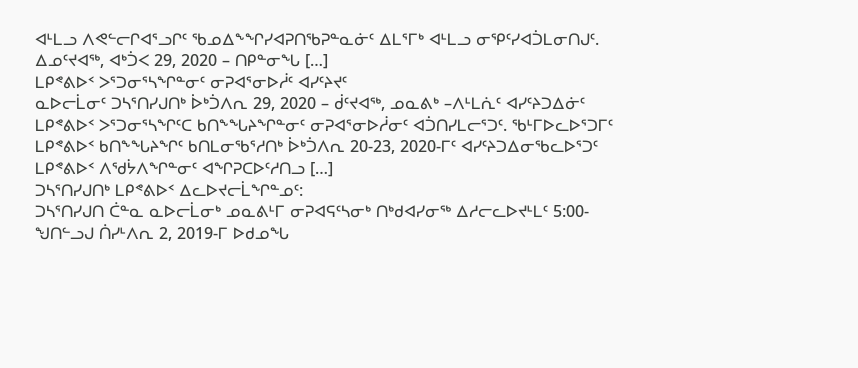ᐊᒻᒪᓗ ᐱᕙᓪᓕᒋᐊᕐᓗᒋᑦ ᖃᓄᐃᖕᖏᓯᐊᕈᑎᖃᕈᓐᓇᓃᑦ ᐃᒪᕐᒥᒃ ᐊᒻᒪᓗ ᓂᕿᑦᓯᐊᑑᒪᓂᑎᒍᑦ. ᐃᓄᑦᔪᐊᖅ, ᐊᒃᑑᐸ 29, 2020 – ᑎᑭᓐᓂᖓ […]
ᒪᑭᕝᕕᐅᑉ ᐳᕐᑐᓂᕐᓴᖏᓐᓂᑦ ᓂᕈᐊᕐᓂᐅᓲᑦ ᐊᓯᑦᔨᔪᑦ
ᓇᐅᓕᒫᓂᑦ ᑐᓴᕐᑎᓯᒍᑎᒃ ᐆᒃᑑᐱᕆ 29, 2020 – ᑰᑦᔪᐊᖅ, ᓄᓇᕕᒃ –ᐱᒻᒪᕇᑦ ᐊᓯᑦᔨᑐᐃᓃᑦ ᒪᑭᕝᕕᐅᑉ ᐳᕐᑐᓂᕐᓴᖏᑦᑕ ᑲᑎᖕᖓᔨᖏᓐᓂᑦ ᓂᕈᐊᕐᓂᐅᓲᓂᑦ ᐊᑑᑎᓯᒪᓕᕐᑐᑦ. ᖃᒻᒥᐅᓚᐅᕐᑐᒥᑦ ᒪᑭᕝᕕᐅᑉ ᑲᑎᖕᖓᔨᖏᑦ ᑲᑎᒪᓂᖃᕐᓱᑎᒃ ᐆᒃᑑᐱᕆ 20-23, 2020-ᒥᑦ ᐊᓯᑦᔨᑐᐃᓂᖃᓚᐅᕐᑐᑦ ᒪᑭᕝᕕᐅᑉ ᐱᖁᔮᐱᖏᓐᓂᑦ ᐊᖏᕈᑕᐅᑦᓱᑎᓗ […]
ᑐᓴᕐᑎᓯᒍᑎᒃ ᒪᑭᕝᕕᐅᑉ ᐃᓚᐅᔪᓕᒫᖏᓐᓄᑦ:
ᑐᓴᕐᑎᓯᒍᑎ ᑖᓐᓇ ᓇᐅᓕᒫᓂᒃ ᓄᓇᕕᒻᒥ ᓂᕈᐊᕋᑦᓴᓂᒃ ᑎᒃᑯᐊᓯᓂᖅ ᐃᓱᓕᓚᐅᔪᒻᒪᑦ 5:00-ᖑᑎᓪᓗᒍ ᑏᓯᒻᐱᕆ 2, 2019-ᒥ ᐅᑯᓄᖓ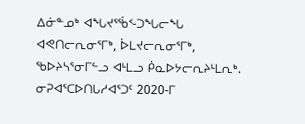ᐃᓃᓐᓄᒃ ᐊᖓᔪᕐᖄᑉ-ᑐᖓᓕᖓ ᐊᕙᑎᓕᕆᓂᕐᒥᒃ, ᐆᒪᔪᓕᕆᓂᕐᒥᒃ, ᖃᐅᔨᓴᕐᓂᒥᓪᓗ ᐊᒻᒪᓗ ᑮᓇᐅᔭᓕᕆᔨᒻᒪᕆᒃ. ᓂᕈᐊᕐᑕᐅᑎᒐᓱᐊᕐᑐᑦ 2020-ᒥ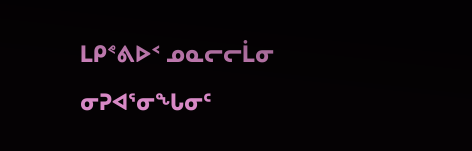ᒪᑭᕝᕕᐅᑉ ᓄᓇᓕᓕᒫᓂ ᓂᕈᐊᕐᓂᖓᓂᑦ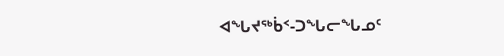ᐊᖓᔪᖅᑳᑉ-ᑐᖓᓕᖓᓄᑦ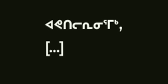ᐊᕙᑎᓕᕆᓂᕐᒥᒃ, […]